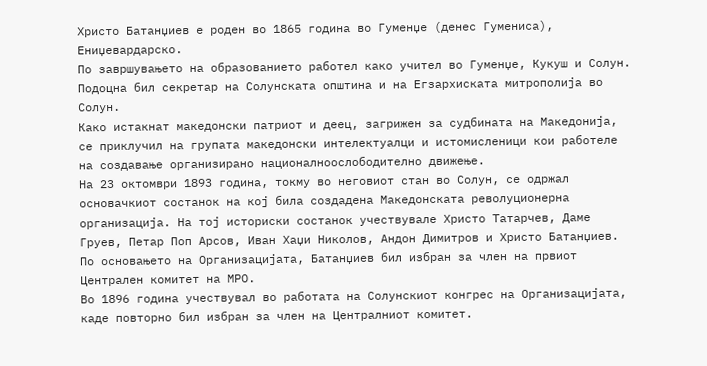Христо Батанџиев е роден во 1865 година во Гуменџе (денес Гумениса), Ениџевардарско.
По завршувањето на образованието работел како учител во Гуменџе, Кукуш и Солун. Подоцна бил секретар на Солунската општина и на Егзархиската митрополија во Солун.
Како истакнат македонски патриот и деец, загрижен за судбината на Македонија, се приклучил на групата македонски интелектуалци и истомисленици кои работеле на создавање организирано националноослободително движење.
На 23 октомври 1893 година, токму во неговиот стан во Солун, се одржал основачкиот состанок на кој била создадена Македонската револуционерна организација. На тој историски состанок учествувале Христо Татарчев, Даме Груев, Петар Поп Арсов, Иван Хаџи Николов, Андон Димитров и Христо Батанџиев. По основањето на Организацијата, Батанџиев бил избран за член на првиот Централен комитет на МРО.
Во 1896 година учествувал во работата на Солунскиот конгрес на Организацијата, каде повторно бил избран за член на Централниот комитет.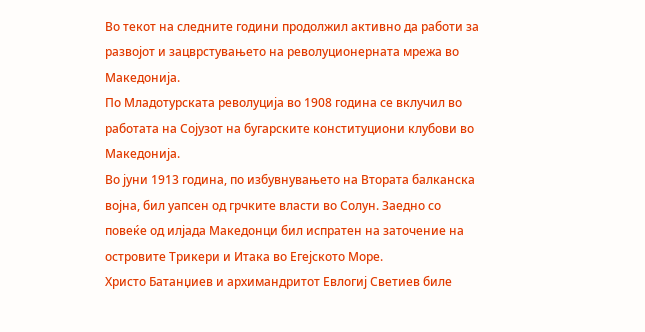Во текот на следните години продолжил активно да работи за развојот и зацврстувањето на револуционерната мрежа во Македонија.
По Младотурската револуција во 1908 година се вклучил во работата на Сојузот на бугарските конституциони клубови во Македонија.
Во јуни 1913 година, по избувнувањето на Втората балканска војна, бил уапсен од грчките власти во Солун. Заедно со повеќе од илјада Македонци бил испратен на заточение на островите Трикери и Итака во Егејското Море.
Христо Батанџиев и архимандритот Евлогиј Светиев биле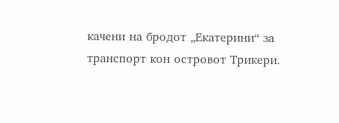качени на бродот „Екатерини“ за транспорт кон островот Трикери.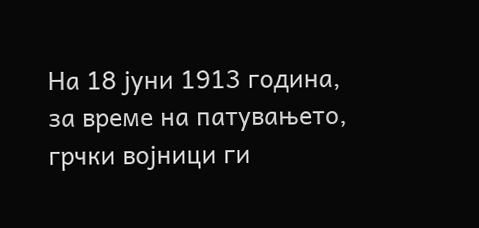На 18 јуни 1913 година, за време на патувањето, грчки војници ги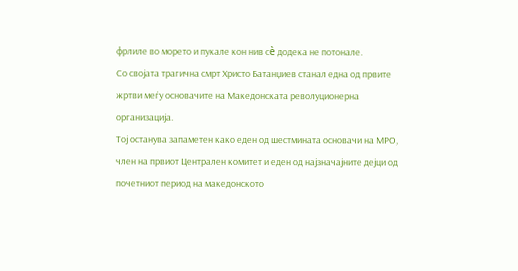фрлиле во морето и пукале кон нив сè додека не потонале.
Со својата трагична смрт Христо Батанџиев станал една од првите жртви меѓу основачите на Македонската револуционерна организација.
Тој останува запаметен како еден од шестмината основачи на МРО, член на првиот Централен комитет и еден од најзначајните дејци од почетниот период на македонското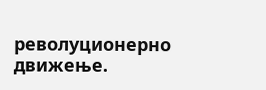револуционерно движење.